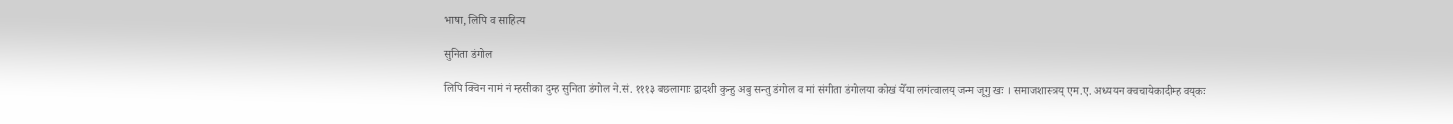भाषा, लिपि व साहित्य

सुनिता डंगोल

लिपि क्विन नामं नं म्हसीका दुम्ह सुनिता डंगोल ने.सं. १११३ बछलागाः द्वादशी कुन्हु अबु सन्तु डंगोल व मां संगीता डंगोलया कोखं येँया लगंत्वालय् जन्म जूगु खः । समाजशास्त्रय् एम.ए. अध्ययन क्वचायेकादीम्ह वय्‌कः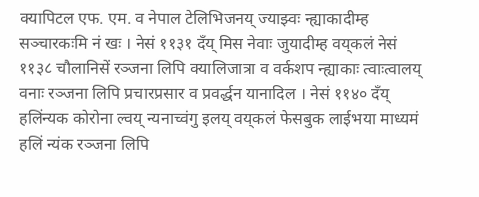क्यापिटल एफ. एम. व नेपाल टेलिभिजनय् ज्याझ्वः न्ह्याकादीम्ह सञ्चारकःमि नं खः । नेसं ११३१ दँय् मिस नेवाः जुयादीम्ह वय्‌कलं नेसं ११३८ चौलानिसें रञ्जना लिपि क्यालिजात्रा व वर्कशप न्ह्याकाः त्वाःत्वालय् वनाः रञ्जना लिपि प्रचारप्रसार व प्रवर्द्धन यानादिल । नेसं ११४० दँय् हलिंन्यक कोरोना ल्वय् न्यनाच्वंगु इलय् वय्‌कलं फेसबुक लाईभया माध्यमं हलिं न्यंक रञ्जना लिपि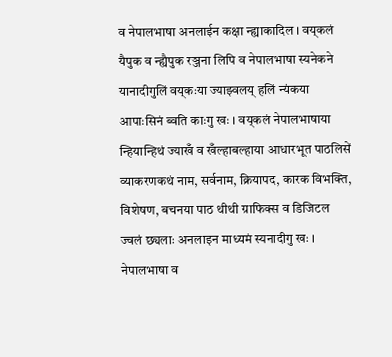व नेपालभाषा अनलाईन कक्षा न्ह्याकादिल । वय्‌कलं यैपुक व न्ह्यैपुक रञ्जना लिपि व नेपालभाषा स्यनेकने यानादीगुलिं वय्‌कःया ज्याझ्वलय् हलिं न्यंकया आपाःसिनं ब्वति काःगु खः । वय्‌कलं नेपालभाषाया न्हियान्हिथं ज्याखँ व खँल्हाबल्हाया आधारभूत पाठलिसें व्याकरणकथं नाम, सर्वनाम, क्रियापद, कारक विभक्ति, विशेषण, बचनया पाठ थीथी ग्राफिक्स व डिजिटल ज्वलं छ्यलाः अनलाइन माध्यमं स्यनादीगु खः । नेपालभाषा व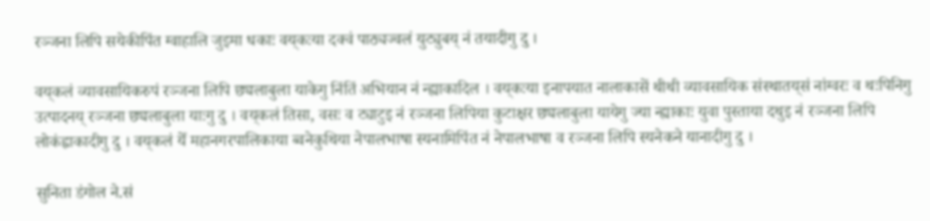रञ्जना लिपि सयेकीपिंत ग्वाहालि जुइमा धकाः वय्‌कःया दक्वं पाठ्यज्वलं युट्युबय् नं तयादीगु दु ।

वय्‌कलं व्यावसायिकरुपं रञ्जना लिपि छ्यलाबुला याकेगु निंतिं अभियान नं न्ह्याकादिल । वय्‌कःया इनापयात नालाकासें थीथी व्यावसायिक संस्थातय्‌सं नांग्वरः व थःपिनिगु उत्पादनय् रञ्जना छ्यलाबुला याःगु दु । वय्‌कलं तिसा, वसः व ट्याटुइ नं रञ्जना लिपिया कुटाक्षर छ्यलाबुला यायेगु ज्या न्ह्याकाः युवा पुस्ताया दथुइ नं रञ्जना लिपि लोकंह्वाकादीगु दु । वय्‌कलं येँ महानगरपालिकाया ब्वनेकुथिया नेपालभाषा स्यनामिपिंत नं नेपालभाषा व रञ्जना लिपि स्यनेकने यानादीगु दु ।

सुनिता डंगोल ने.सं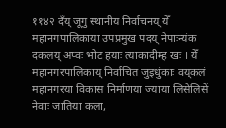११४२ दँय् जूगु स्थानीय निर्वाचनय् येँ महानगपालिकाया उपप्रमुख पदय् नेपाःन्यंक दकलय् अप्वः भोट हयाः त्याकादीम्ह खः । येँ महानगरपालिकाय् निर्वाचित जुइधुंकाः वय्‌कलं महानगरया विकास निर्माणया ज्याया लिसेलिसें नेवाः जातिया कला,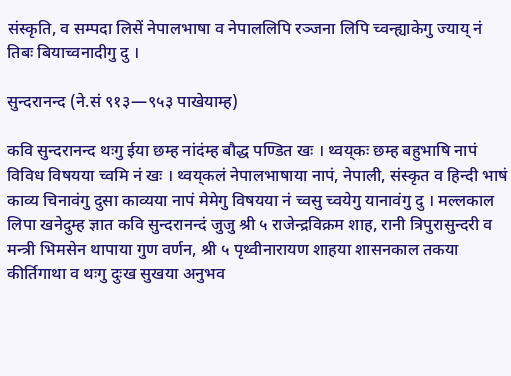संस्कृति, व सम्पदा लिसें नेपालभाषा व नेपाललिपि रञ्जना लिपि च्वन्ह्याकेगु ज्याय् नं तिबः बियाच्वनादीगु दु ।

सुन्दरानन्द (ने.सं ९१३—९५३ पाखेयाम्ह)

कवि सुन्दरानन्द थःगु ईया छम्ह नांदंम्ह बौद्ध पण्डित खः । थ्वय्‌कः छम्ह बहुभाषि नापं विविध विषयया च्वमि नं खः । थ्वय्‌कलं नेपालभाषाया नापं, नेपाली, संस्कृत व हिन्दी भाषं काव्य चिनावंगु दुसा काव्यया नापं मेमेगु विषयया नं च्वसु च्वयेगु यानावंगु दु । मल्लकाल लिपा खनेदुम्ह ज्ञात कवि सुन्दरानन्दं जुजु श्री ५ राजेन्द्रविक्रम शाह, रानी त्रिपुरासुन्दरी व मन्त्री भिमसेन थापाया गुण वर्णन, श्री ५ पृथ्वीनारायण शाहया शासनकाल तकया कीर्तिगाथा व थःगु दुःख सुखया अनुभव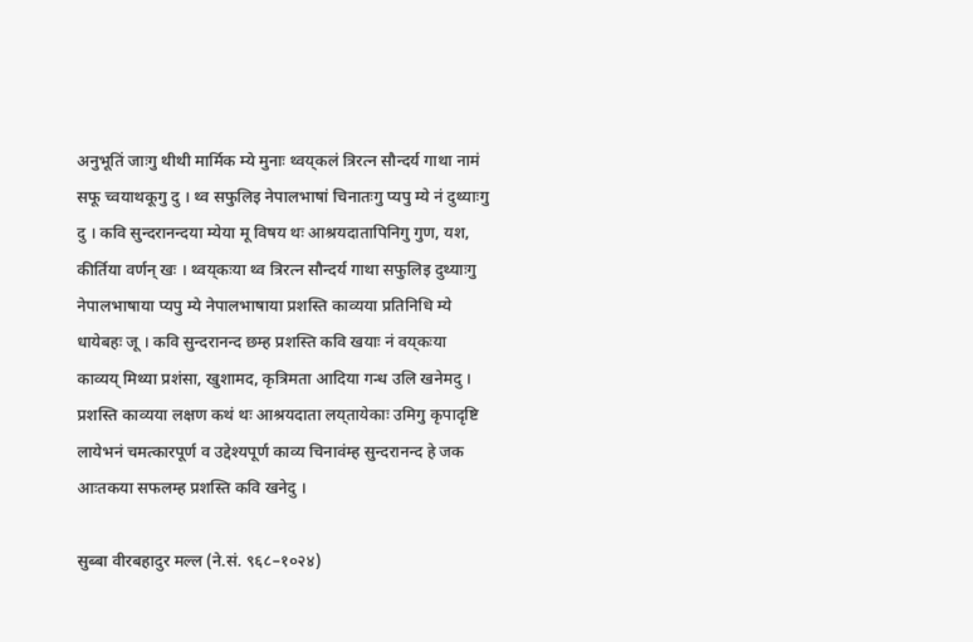अनुभूतिं जाःगु थीथी मार्मिक म्ये मुनाः थ्वय्‌कलं त्रिरत्न सौन्दर्य गाथा नामं सफू च्वयाथकूगु दु । थ्व सफुलिइ नेपालभाषां चिनातःगु प्यपु म्ये नं दुथ्याःगु दु । कवि सुन्दरानन्दया म्येया मू विषय थः आश्रयदातापिनिगु गुण, यश, कीर्तिया वर्णन् खः । थ्वय्‌कःया थ्व त्रिरत्न सौन्दर्य गाथा सफुलिइ दुथ्याःगु नेपालभाषाया प्यपु म्ये नेपालभाषाया प्रशस्ति काव्यया प्रतिनिधि म्ये धायेबहः जू । कवि सुन्दरानन्द छम्ह प्रशस्ति कवि खयाः नं वय्‌कःया काव्यय् मिथ्या प्रशंसा, खुशामद, कृत्रिमता आदिया गन्ध उलि खनेमदु । प्रशस्ति काव्यया लक्षण कथं थः आश्रयदाता लय्‌तायेकाः उमिगु कृपादृष्टि लायेभनं चमत्कारपूर्ण व उद्देश्यपूर्ण काव्य चिनावंम्ह सुन्दरानन्द हे जक आःतकया सफलम्ह प्रशस्ति कवि खनेदु ।

सुब्बा वीरबहादुर मल्ल (ने.सं. ९६८–१०२४)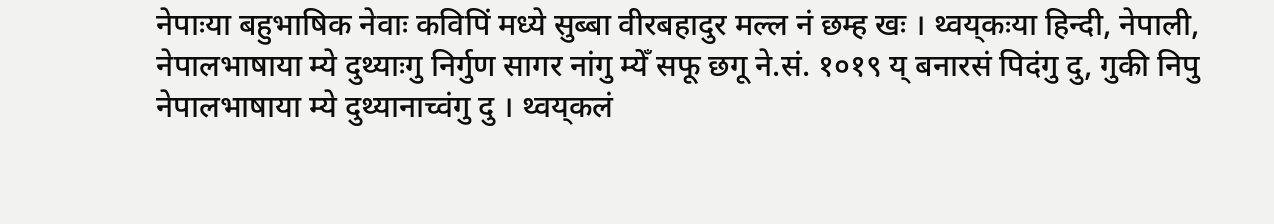नेपाःया बहुभाषिक नेवाः कविपिं मध्ये सुब्बा वीरबहादुर मल्ल नं छम्ह खः । थ्वय्‌कःया हिन्दी, नेपाली, नेपालभाषाया म्ये दुथ्याःगु निर्गुण सागर नांगु म्येँ सफू छगू ने.सं. १०१९ य् बनारसं पिदंगु दु, गुकी निपु नेपालभाषाया म्ये दुथ्यानाच्वंगु दु । थ्वय्‌कलं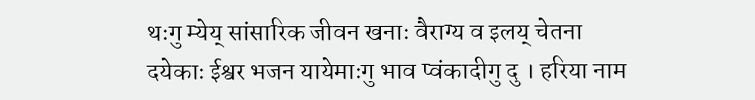थःगु म्येय् सांसारिक जीवन खनाः वैराग्य व इलय् चेतना दयेकाः ईश्वर भजन यायेमाःगु भाव प्वंकादीगु दु । हरिया नाम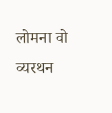लोमना वो व्यरथन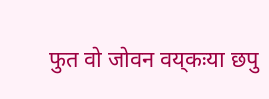फुत वो जोवन वय्‌कःया छपु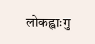लोकह्वाःगु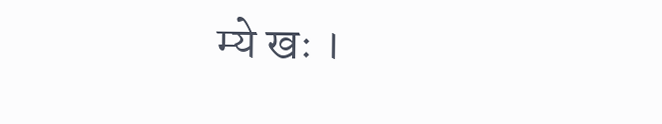म्ये खः ।